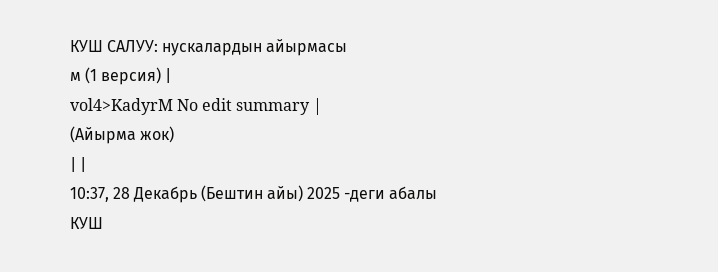КУШ САЛУУ: нускалардын айырмасы
м (1 версия) |
vol4>KadyrM No edit summary |
(Айырма жок)
| |
10:37, 28 Декабрь (Бештин айы) 2025 -деги абалы
КУШ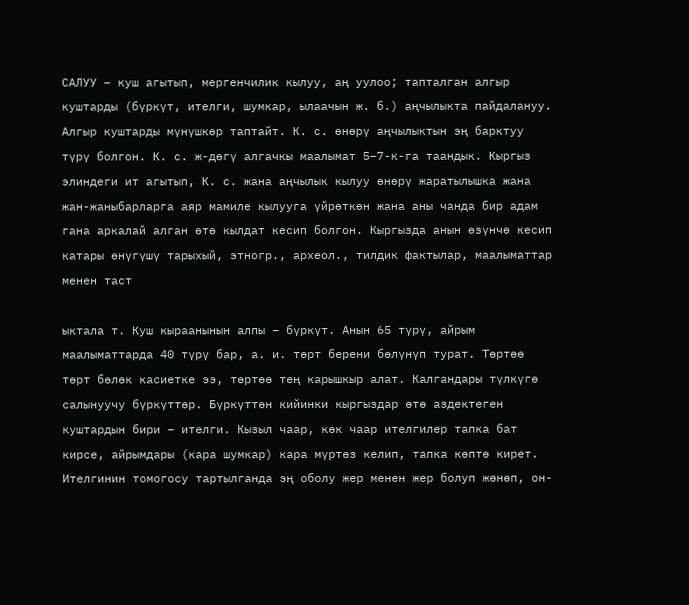САЛУУ – куш агытып, мергенчилик кылуу, аң уулоо; тапталган алгыр куштарды (бүркүт, ителги, шумкар, ылаачын ж. б.) аңчылыкта пайдалануу. Алгыр куштарды мүнүшкөр таптайт. К. с. өнөрү аңчылыктын эң барктуу түрү болгон. К. с. ж-дөгү алгачкы маалымат 5–7-к-га таандык. Кыргыз элиндеги ит агытып, К. с. жана аңчылык кылуу өнөрү жаратылышка жана жан-жаныбарларга аяр мамиле кылууга үйрөткөн жана аны чанда бир адам гана аркалай алган өтө кылдат кесип болгон. Кыргызда анын өзүнчө кесип катары өнүгүшү тарыхый, этногр., археол., тилдик фактылар, маалыматтар менен таст

ыктала т. Куш кыраанынын алпы – бүркүт. Анын 65 түрү, айрым маалыматтарда 40 түрү бар, а. и. төрт берени бөлүнүп турат. Төртөө төрт бөлөк касиетке ээ, төртөө тең карышкыр алат. Калгандары түлкүгө салынуучу бүркүттөр. Бүркүттөн кийинки кыргыздар өтө аздектеген
куштардын бири – ителги. Кызыл чаар, көк чаар ителгилер тапка бат кирсе, айрымдары (кара шумкар) кара мүртөз келип, тапка көптө кирет. Ителгинин томогосу тартылганда эң оболу жер менен жер болуп жөнөп, он-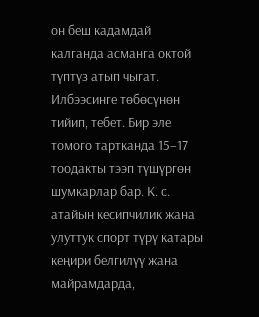он беш кадамдай калганда асманга октой түптүз атып чыгат. Илбээсинге төбөсүнөн тийип, тебет. Бир эле томого тартканда 15–17 тоодакты тээп түшүргөн шумкарлар бар. К. с. атайын кесипчилик жана улуттук спорт түрү катары кеңири белгилүү жана майрамдарда,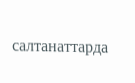салтанаттарда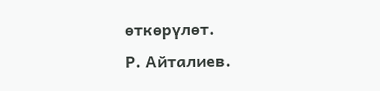өткөрүлөт.
Р. Айталиев.